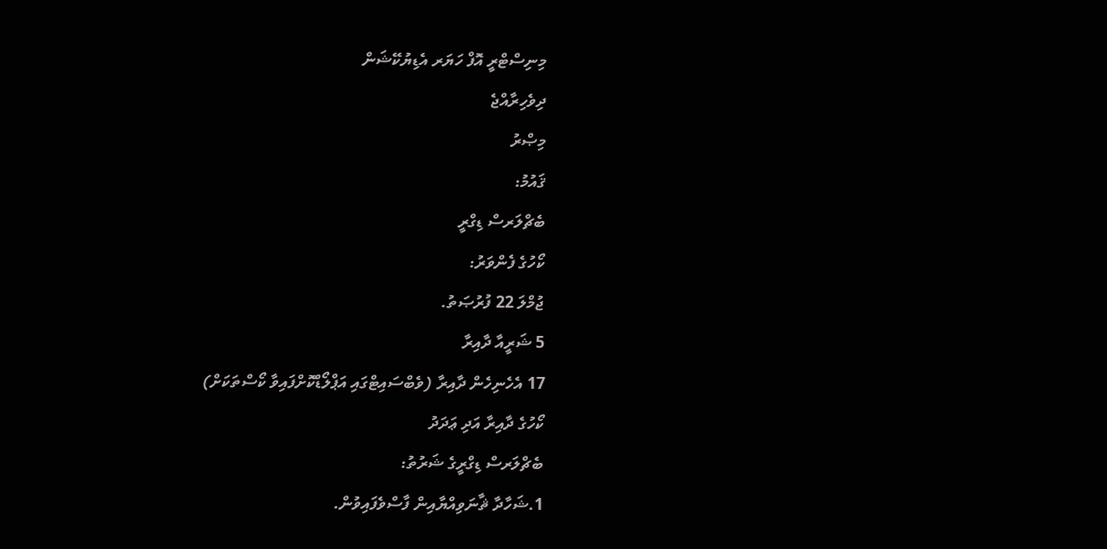މިނިސްޓްރީ އޮފް ހަޔަރ އެޑިޔުކޭޝަން
ދިވެހިރާއްޖެ
މިޞްރު
ޤައުމު:
ބެޗްލަރސް ޑިގްރީ
ކޯހުގެ ފެންވަރު:
ޖުމްލަ 22 ފުރުޞަތު.
5 ޝަރީއާ ދާއިރާ
17 އެހެނިހެން ދާއިރާ (ވެބްސައިޓްގައި އަޕްލޯޑްކޮށްފައިވާ ކޯސްތަކަށް)
ކޯހުގެ ދާއިރާ އަދި ޢަދަދު
ބެޗްލަރސް ޑިގްރީގެ ޝަރުތު:
1.ޝަހާދާ ޘާނަވިއްޔާއިން ފާސްވެފައިވުން.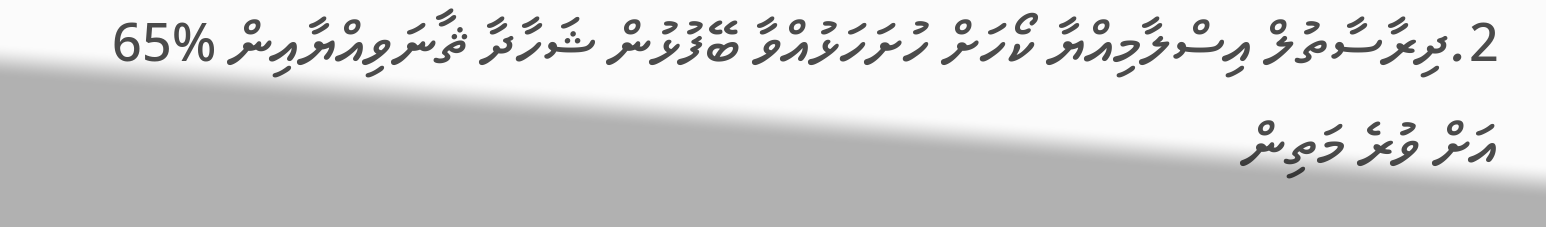2.ދިރާސާތުލް އިސްލާމިއްޔާ ކޯހަށް ހުށަހަޅުއްވާ ބޭފުޅުން ޝަހާދާ ޘާނަވިއްޔާއިން %65 އަށް ވުރެ މަތިން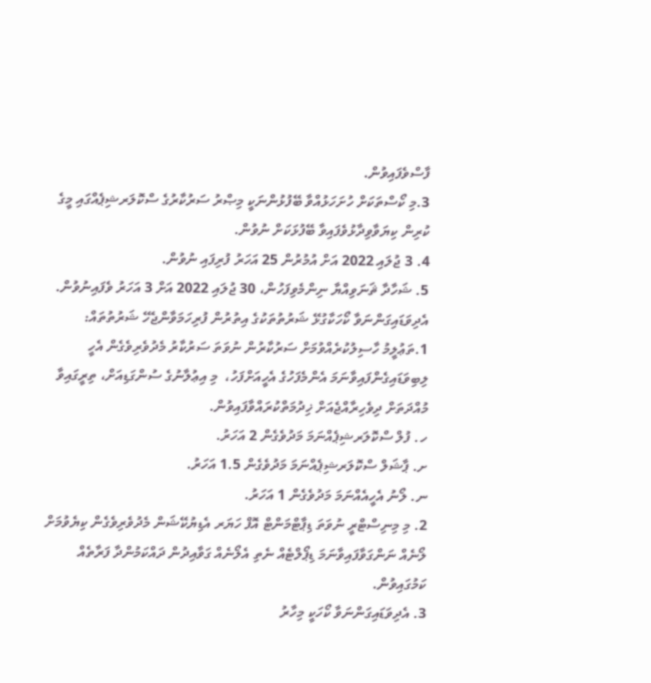ފާސްވެފައިވުން.
3.މި ކޯސްތަކަށް ހުށަހަޅުއްވާ ބޭފުޅުންނަކީ މިޞްރު ސަރުކާރުގެ ސްކޮލަރޝިޕެއްގައި މީގެ ކުރިން ކިޔަވާވިދާޅުވެފައިވާ ބޭފުޅަކަށް ނުވުން.
4. 3 ޖުލައި 2022 އަށް އުމުރުން 25 އަހަރު ފުރިފައި ނުވުން.
5. ޝަހާދާ ޘަނަވިއްޔާ ނިންމެވިފަހުން، 30 ޖުލައި 2022 އަށް 3 އަހަރު ވެފައިނުވުން.
އެދިވަޑައިގަންނަވާ ކޯހަކާގުޅޭ ޝަރުތުތަކުގެ އިތުރުން ފުރިހަމަވާންޖެހޭ ޝަރުތުތައް:
1.ތަޢުލީމު ހާސިލުކުރެއްވުމަށް ސަރުކާރުން ނުވަތަ ސަރުކާރު މެދުވެރިވެގެން އެހީ ލިބިވަޑައިގެންފައިވާނަމަ އެންމެފަހުގެ އެހީއަށްފަހު،  މި އިޢުލާނުގެ ސުންގަޑިއަށް، ތިރީގައިވާ މުއްދަތަށް ދިވެހިރާއްޖެއަށް ޚިދުމަތްކުރައްވާފައިވުން.
ހ. ފުލް ސްކޮލަރޝިޕެއްނަމަ މަދުވެގެން 2 އަހަރު.
ށ. ޕާޝަލް ސްކޮލަރޝިޕެއްނަމަ މަދުވެގެން 1.5 އަހަރު.
ނ. ލޯނު އެހީއެއްނަމަ މަދުވެގެން 1 އަހަރު.
2. މި މިނިސްޓްރީ ނުވަތަ ޑިޕާޓްމަންޓް އޮފް ހަޔަރ އެޑިޔުކޭޝަން މެދުވެރިވެގެން ކިޔެވުމަށް ލޯނެއް ނަންގަވާފައިވާނަމަ ޑިޕޯލްޓެއް ނެތި އެލޯނެއް ގަވާއިދުން ދައްކަމުންދާ ފަރާތެއް ކަމުގައިވުން.
3. އެދިވަޑައިގަންނަވާ ކޯހަކީ މިހާރު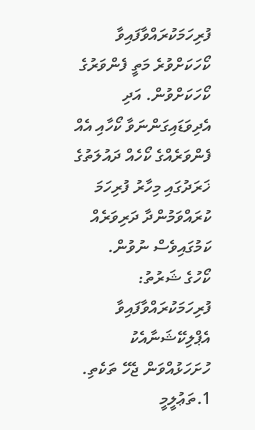ފުރިހަމަކުރައްވާފައިވާ ކޯހަކަށްވުރެ މަތީ ފެންވަރުގެ ކޯހަކަށްވުން. އަދި އެދިވަޑައިގަންނަވާ ކޯހާއި އެއް ފެންވަރެއްގެ ކޯހެއް ދައުލަތުގެ ޚަރަދުގައި މިހާރު ފުރިހަމަ ކުރައްވަމުންދާ ދަރިވަރެއް ކަމުގައިވެސް ނުވުން.
ކޯހުގެ ޝަރުތު:
ފުރިހަމަކުރައްވާފައިވާ އެޕްލިކޭޝަނާއެކު ހުށަހަޅުއްވަން ޖެހޭ ތަކެތި.
1.ތަޢުލީމީ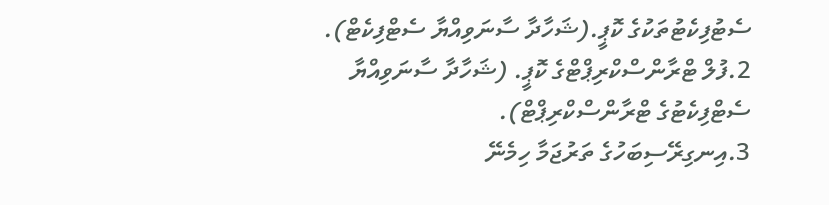ސެޓުފިކެޓުތަކުގެ ކޮޕީ.(ޝަހާދާ ސާނަވިއްޔާ ސެޓްފިކެޓް).
2.ފުލް ޓްރާންސްކްރިޕްޓްގެ ކޮޕީ. (ޝަހާދާ ސާނަވިއްޔާ ސެޓްފިކެޓުގެ ޓްރާންސްކްރިޕްޓް).
3.އިނގިރޭސިބަހުގެ ތަރުޖަމާ ހިމެނޭ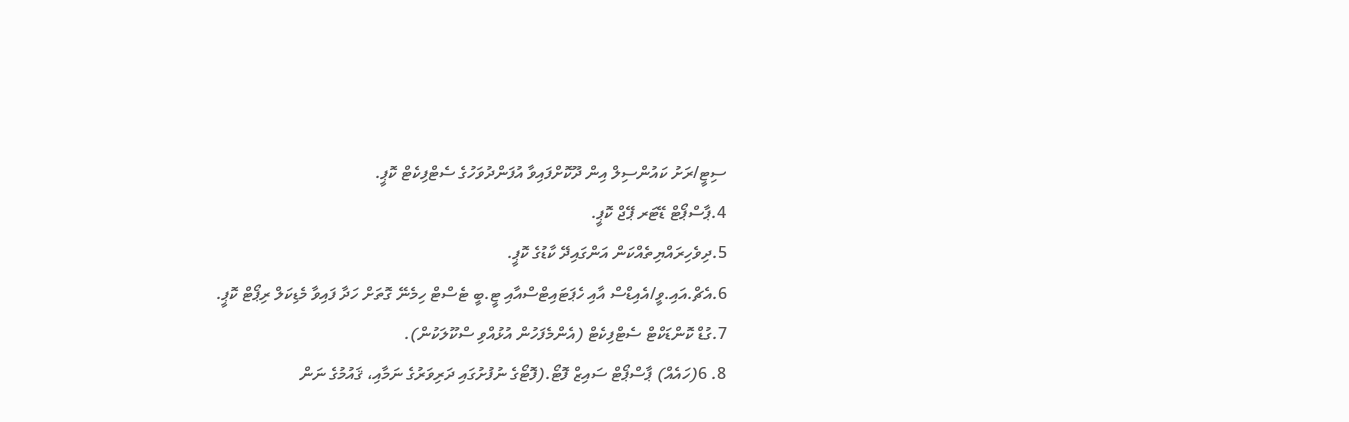ސިޓީ/ރަށު ކައުންސިލް އިން ދޫކޮށްފައިވާ އުފަންދުވަހުގެ ސެޓްފިކެޓް ކޮޕީ.
4.ޕާސްޕޯޓް ޑޭޓަރ ޕޭޖް ކޮޕީ.
5.ދިވެހިރައްޔިތެއްކަން އަންގައިދޭ ކާޑުގެ ކޮޕީ.
6.އެޗް.އައި.ވީ/އެއިޑްސް އާއި ހެޕަޓައިޓްސްއާއި ޓީ.ބީ ޓެސްޓް ހިމެނޭ ގޮތަށް ހަދާ ފައިވާ މެޑިކަލް ރިޕޯޓް ކޮޕީ.
7.ގުޑް ކޮންޑަކްޓް ސެޓްފިކެޓް (އެންމެފަހުން އުޅުއްވި ސްކޫލަކުން).
8. 6(ހައެއް) ޕާސްޕޯޓް ސައިޒް ފޮޓޯ.(ފޮޓޯގެ ނުފުށުގައި ދަރިވަރުގެ ނަމާއި، ޤައުމުގެ ނަން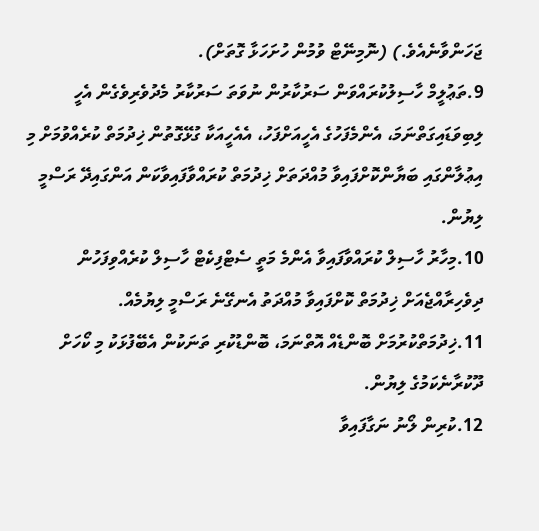ޖަހަންވާނެއެވެ.) (ނޮމިނޭޓް ވުމުން ހުށަހަޅާ ގޮތަށް).
9.ތަޢުލީމް ހާސިލުކުރައްވަން ސަރުކާރުން ނުވަތަ ސަރުކާރު މެދުވެރިވެގެން އެހީ ލިބިވަޑައިގަތްނަމަ، އެންމެފަހުގެ އެހީއަށްފަހު، އެއެހީއަކާ ގުޅޭގޮތުން ޚިދުމަތް ކުރެއްވުމަށް މި އިޢުލާންގައި ބަޔާންކޮށްފައިވާ މުއްދަތަށް ޚިދުމަތް ކުރައްވާފައިވާކަން އަންގައިދޭ ރަސްމީ ލިޔުން.
10.މިހާރު ހާސިލް ކުރައްވާފައިވާ އެންމެ މަތީ ސެޓްފިކެޓް ހާސިލް ކުރެއްވިފަހުން ދިވެހިރާއްޖެއަށް ޚިދުމަތް ކޮށްފައިވާ މުއްދަތު އެނގޭނެ ރަސްމީ ލިޔުމެއް.
11.ޚިދުމަތްކުރުމަށް ބޮންޑެއް އޮތްނަމަ، ބޮންޑުކުރި ތަނަކުން އެބޭފުޅަކު މި ކޯހަށް ދޫކުރާނެކަމުގެ ލިޔުން.
12.ކުރިން ލޯނު ނަގާފައިވާ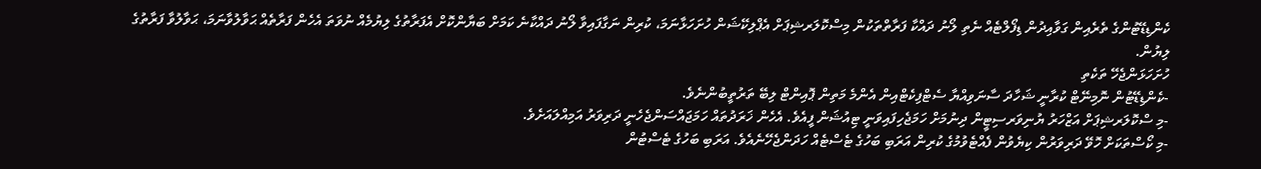ކެންޑިޑޭޓުންގެ ތެރެއިން ގަވާއިދުން ޑިފޯލްޓެއް ނެތި ލޯނު ދައްކާ ފަރާތްތަކުން މިސްކޮލަރޝިޕަށް އެޕްލިކޭޝަން ހުށަހަޅާނަމަ، ކުރިން ނަގާފައިވާ ލޯނު ދައްކާނެ ކަމަށް ބަޔާންކޮށް އެފަރާތުގެ ލިޔުމެއް ނުވަތަ އެހެން ފަރާތެއް ޙަވާލުވާނަމަ، ޙަވާލުވާ ފަރާތުގެ ލިޔުން.
ހުށަހަޅަންޖެހޭ ތަކެތި
-ކެންޑިޑޭޓުން ނޮމިނޭޓް ކުރާނީ ޝަހާދަ ސާނަވިއްޔާ ސެޓްފިކެޓްއިން އެންމެ މަތިން ޕޮއިންޓް ލިބޭ ތަރުތީބުންނެވެ.
-މި ސްކޮލަރޝިޕަށް އަޒްހަރު ޔުނިވަރސިޓީން ދިނުމަށް ހަމަޖެހިފައިވަނީ ޓިއުޝަން ފީއެވެ. އެހެން ޚަރަދުތައް ހަމަޖައްސަންޖެހެނީ ދަރިވަރު އަމިއްލައަށެވެ.
-މި ކޯސްތަކަށް ހޮވޭ ދަރިވަރުން ކިޔެވުން ފެއްޓެވުމުގެ ކުރިން އަރަބި ބަހުގެ ޓެސްޓެއް ހަދަންޖެހޭނެއެވެ. އަރަބި ބަހުގެ ޓެސްޓުން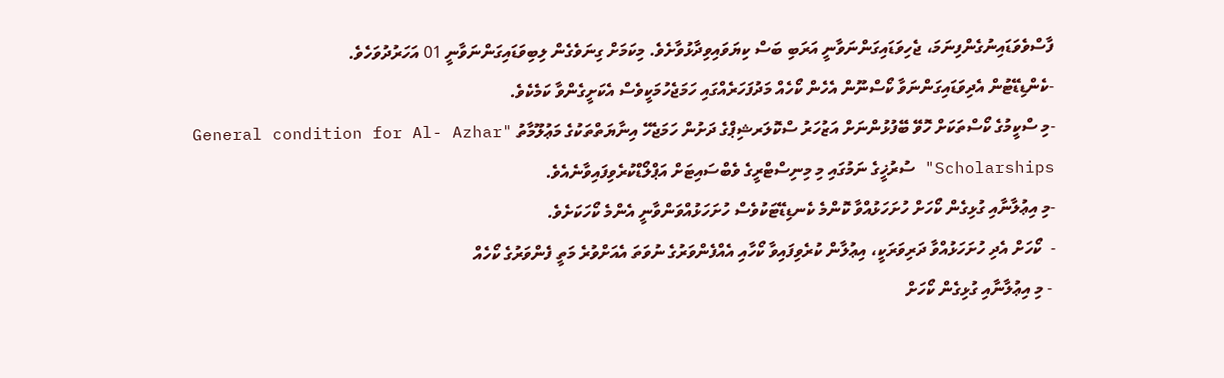ފާސްވެވަޑައިނުގެންފިނަމަ، ޖެހިވަޑައިގަންނަވާނީ އަރަބި ބަސް ކިޔަވައިވިދާޅުވާށެވެ. މިކަމަށް ގިނަވެގެން ލިބިވަޑައިގަންނަވާނީ 01 އަހަރުދުވަހެވެ.
-ކެންޑިޑޭޓުން އެދިވަޑައިގަންނަވާ ކޯސްނޫން އެހެން ކޯހެއް މަދުފަހަރެއްގައި ހަމަޖެހުމަކީވެސް އެކަށީގެންވާ ކަމެކެވެ.
-މި ސްކީމުގެ ކޯސްތަކަށް ހޮވޭ ބޭފުޅުންނަށް އަޒުހަރު ސްކޮލަރޝިޕްގެ ދަށުން ހަމަޖެހޭ އިނާޔަތްތަކުގެ މަޢުލޫމާތު "General condition for Al- Azhar Scholarships" ސުރުޚީގެ ނަމުގައި މި މިނިސްޓްރީގެ ވެބްސައިޓަށް އަޕްލޯޑްކުރެވިފައިވާނެއެވެ.
-މި އިޢުލާނާއި ގުޅިގެން ކޯހަށް ހުށަހަޅުއްވާ ކޮންމެ ކެނޑިޑޭޓަކުވެސް ހުށަހަޅުއްވަންވާނީ އެންމެ ކޯހަކަށެވެ.
-  ކޯހަށް އެދި ހުށަހަޅުއްވާ ދަރިވަރަކީ، އިޢުލާން ކުރެވިފައިވާ ކޯހާއި އެއްފެންވަރުގެ ނުވަތަ އެއަށްވުރެ މަތީ ފެންވަރުގެ ކޯހެއް
 - މި އިޢުލާނާއި ގުޅިގެން ކޯހަށް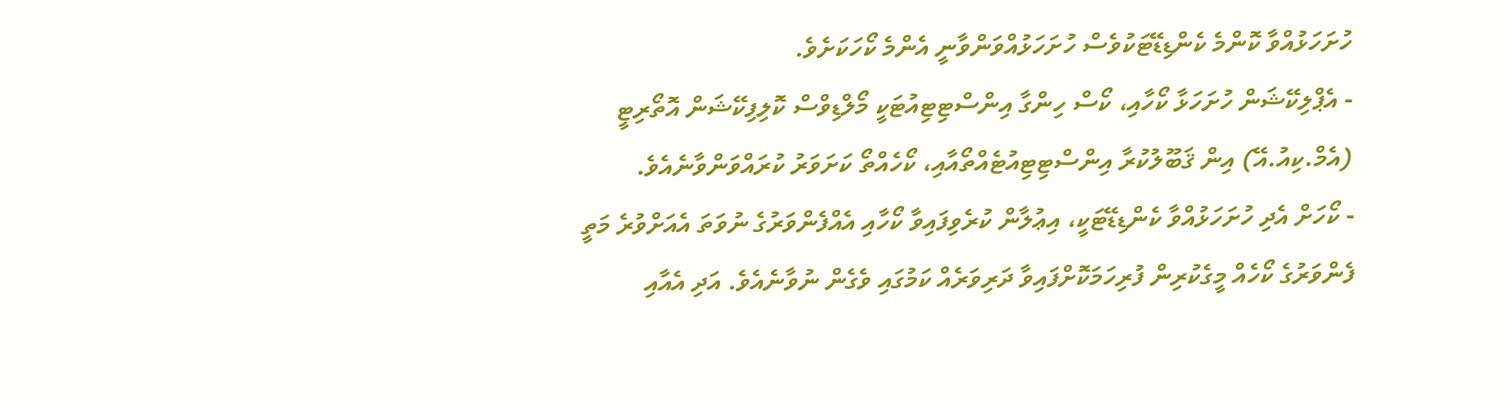ހުށަހަޅުއްވާ ކޮންމެ ކެންޑިޑޭޓަކުވެސް ހުށަހަޅުއްވަންވާނީ އެންމެ ކޯހަކަށެވެ.
- އެޕްލިކޭޝަން ހުށަހަޅާ ކޯހާއި، ކޯސް ހިންގާ އިންސްޓިޓިއުޓަކީ މޯލްޑިވްސް ކޮލިފިކޭޝަން އޮތޯރިޓީ (އެމް.ކިއު.އޭ) އިން ޤަބޫލުކުރާ އިންސްޓިޓިއުޓެއްތޯއާއި، ކޯހެއްތޯ ކަށަވަރު ކުރައްވަންވާނެއެވެ.
- ކޯހަށް އެދި ހުށަހަޅުއްވާ ކެންޑިޑޭޓަކީ، އިޢުލާން ކުރެވިފައިވާ ކޯހާއި އެއްފެންވަރުގެ ނުވަތަ އެއަށްވުރެ މަތީ ފެންވަރުގެ ކޯހެއް މީގެކުރިން ފުރިހަމަކޮށްފައިވާ ދަރިވަރެއް ކަމުގައި ވެގެން ނުވާނެއެވެ. އަދި އެއާއި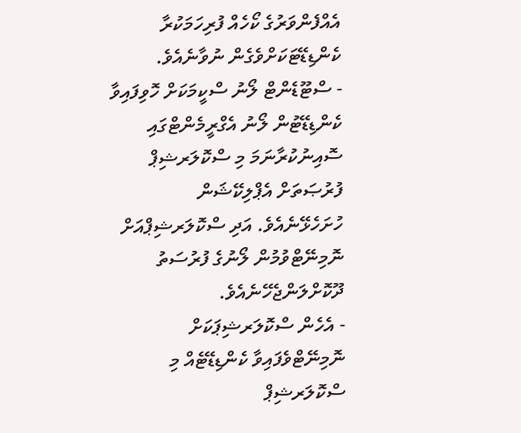އެއްފެންވަރުގެ ކޯހެއް ފުރިހަމަކުރާ ކެންޑިޑޭޓަކަށްވެގެން ނުވާނެއެވެ.
- ސްޓޫޑެންޓް ލޯނު ސްކީމަކަށް ހޮވިފައިވާ ކެންޑިޑޭޓުން ލޯނު އެގްރީމެންޓްގައި ސޮއިނުކުރާނަމަ މި ސްކޮލަރޝިޕް ފުރުޞަތަށް އެޕްލިކޭޝަން ހުށަހެޅޭނެއެވެ. އަދި ސްކޮލަރޝިޕްއަށް ނޮމިނޭޓްވުމުން ލޯނުގެ ފުރުސަތު ދޫކޮށްލަންޖެހޭނެއެވެ.
- އެހެން ސްކޮލަރޝިޕަކަށް ނޮމިނޭޓްވެފައިވާ ކެންޑިޑޭޓެއް މި ސްކޮލަރޝިޕް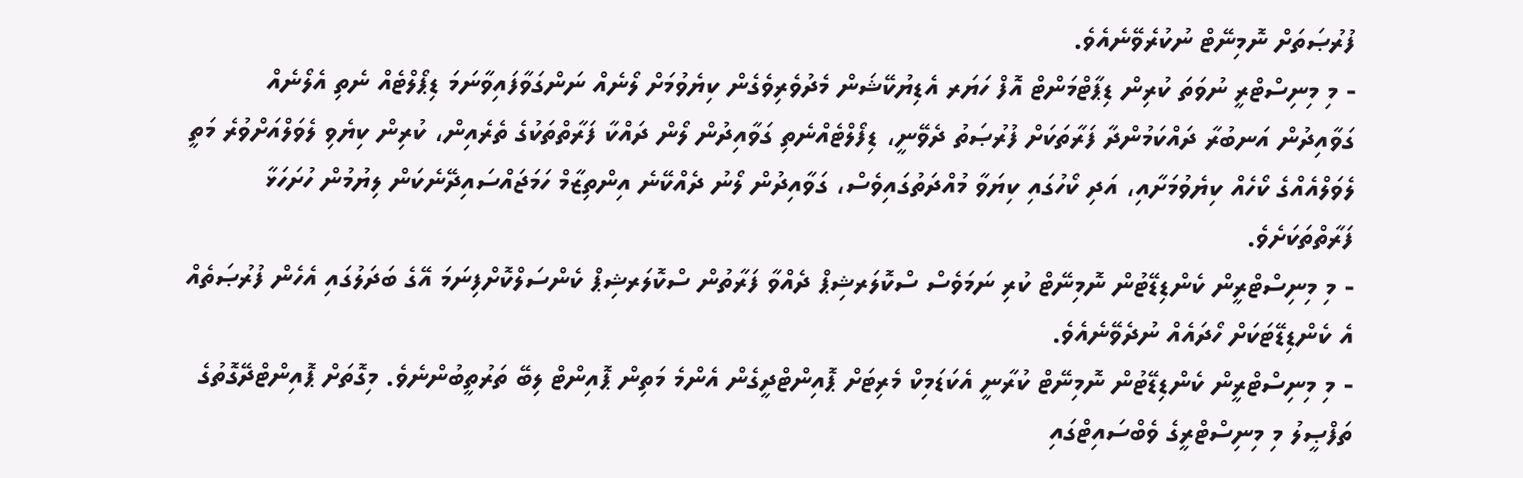ފުރުޞަތަށް ނޮމިނޭޓް ނުކުރެވޭނެއެވެ.
- މި މިނިސްޓްރީ ނުވަތަ ކުރިން ޑިޕާޓްމަންޓް އޮފް ހަޔަރ އެޑިޔުކޭޝަން މެދުވެރިވެގެން ކިޔެވުމަށް ލޯނެއް ނަންގަވާފައިވާނަމަ ޑިޕޯލްޓެއް ނެތި އެލޯނެއް ގަވާއިދުން އަނބުރާ ދައްކަމުންދާ ފަރާތަކަށް ފުރުޞަތު ދެވޭނީ، ޑިފޯލްޓެއްނެތި ގަވާއިދުން ލޯން ދައްކާ ފަރާތްތަކުގެ ތެރެއިން، ކުރިން ކިޔެވި ލެވަލްއަށްވުރެ މަތީ ލެވަލްއެއްގެ ކޯހެއް ކިޔެވުމަށާއި، އަދި ކޯހުގައި ކިޔަވާ މުއްދަތުގައިވެސް، ގަވާއިދުން ލޯނު ދެއްކޭނެ އިންތިޒާމް ހަމަޖައްސައިދޭނެކަން ލިޔުމުން ހުށަހަޅާ ފަރާތްތަކަށެވެ.
- މި މިނިސްޓްރީން ކެންޑިޑޭޓުން ނޮމިނޭޓް ކުރި ނަމަވެސް ސްކޮލަރޝިޕް ދެއްވާ ފަރާތުން ސްކޮލަރޝިޕް ކެންސަލްކޮށްފިނަމަ އޭގެ ބަދަލުގައި އެހެން ފުރުޞަތެއް އެ ކެންޑިޑޭޓަކަށް ހޯދައެއް ނުދެވޭނެއެވެ.
- މި މިނިސްޓްރީން ކެންޑިޑޭޓުން ނޮމިނޭޓް ކުރާނީ އެކަޑަމިކް މެރިޓަށް ޕޮއިންޓްދީގެން އެންމެ މަތިން ޕޮއިންޓް ލިބޭ ތަރުތީބުންނެވެ. މިގޮތަށް ޕޮއިންޓްދޭގޮތުގެ ތަފްޞީލު މި މިނިސްޓްރީގެ ވެބްސައިޓްގައި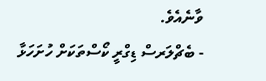ވާނެއެވެ.
- ބެޗްލަރސް ޑިގްރީ ކޯސްތަކަށް ހުށަހަޅާ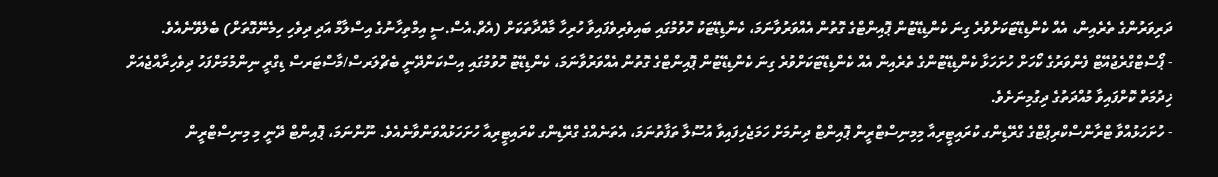ދަރިވަރުންގެ ތެރެއިން، އެއް ކެންޑިޑޭޓަކަށްވުރެ ގިނަ ކެންޑިޑޭޓުން ޕޮއިންޓްގެ ގޮތުން އެއްވަރުވާނަމަ، ކެންޑިޑޭޓަކު ހޮވުމުގައި ބައިވެރިވެފައިވާ ހުރިހާ މާއްދާތަކަށް (އެޗް.އެސް.ސީ އިމްތިހާނުގެ އިސްލާމް އަދި ދިވެހި ހިމެނޭގޮތަށް) ބެލެވޭނެއެވެ.
- ޕޯސްޓްގްރެޖުއޭޓް ފެންވަރުގެ ކޯހަށް ހުށަހަޅާ ކެންޑިޑޭޓުންގެ ތެރެއިން އެއް ކެންޑިޑޭޓަކަށްވުރެ ގިނަ ކެންޑިޑޭޓުން ޕޮއިންޓްގެ ގޮތުން އެއްވަރުވާނަމަ، ކެންޑިޑޭޓު ހޮވުމުގައި އިސްކަންދޭނީ ބެޗްލަރސް/މާސްޓަރސް ޑިގްރީ ނިންމުމަށްފަހު ދިވެހިރާއްޖެއަށް ޚިދުމަތް ކޮށްފައިވާ މުއްދަތުގެ ދިގުމިނަށެވެ.
- ހުށަހަޅުއްވާ ޓްރާންސްކްރިޕްޓްގެ ގްރޭޑިންގ ކުރައިޓީރިއާ މިމިނިސްޓްރީން ޕޮއިންޓް ދިނުމަށް ހަމަޖެހިފައިވާ އުސޫލާ ތަފާތުނަމަ، އެތަނެއްގެ ގްރޭޑިންގ ކްރައިޓީރިއާ ހުށަހަޅުއްވަންވާނެއެވެ. ނޫންނަމަ، ޕޮއިންޓް ދޭނީ މި މިނިސްޓްރީން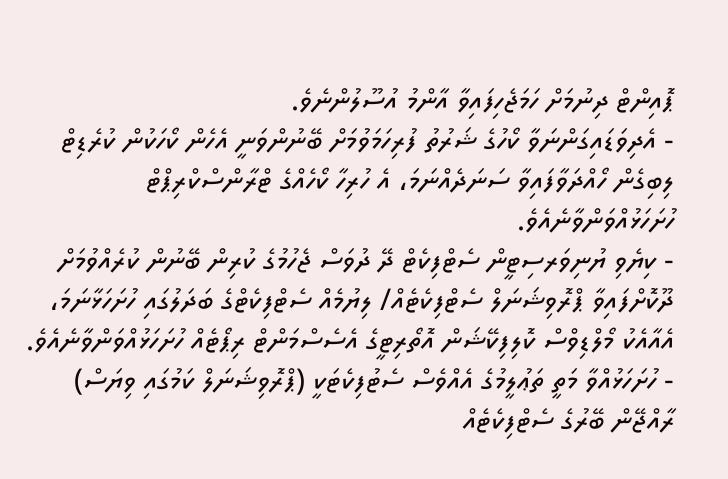ޕޮއިންޓް ދިނުމަށް ހަމަޖެހިފައިވާ އާންމު އުސޫލުންނެވެ.
- އެދިވަޑައިގަންނަވާ ކޯހުގެ ޝަރުތު ފުރިހަމަވުމަށް ބޭނުންވަނީ އެހެން ކޯހަކުން ކުރެޑިޓް ލިބިގެން ހޯއްދަވާފައިވާ ސަނަދެއްނަމަ، އެ ހުރިހާ ކޯހެއްގެ ޓްރާންސްކްރިޕްޓް ހުށަހަޅުއްވަންވާނެއެވެ.
- ކިޔެވި ޔުނިވަރސިޓީން ސެޓްފިކެޓް ދޭ ދުވަސް ޖެހުމުގެ ކުރިން ބޭނުން ކުރެއްވުމަށް ދޫކޮށްފައިވާ ޕްރޮވިޝަނަލް ސެޓްފިކެޓެއް/ ލިޔުމެއް ސެޓްފިކެޓްގެ ބަދަލުގައި ހުށަހަޅާނަމަ، އެއާއެކު މޯލްޑިވްސް ކޮލިފިކޭޝަން އޮތޯރިޓީގެ އެސެސްމަންޓް ރިޕޯޓެއް ހުށަހަޅުއްވަންވާނެއެވެ.
- ހުށަހަޅުއްވާ މަތީ ތަޢުލީމުގެ އެއްވެސް ސެޓުފިކެޓަކީ (ޕްރޮވިޝަނަލް ކަމުގައި ވިޔަސް) ރާއްޖޭން ބޭރުގެ ސެޓްފިކެޓެއް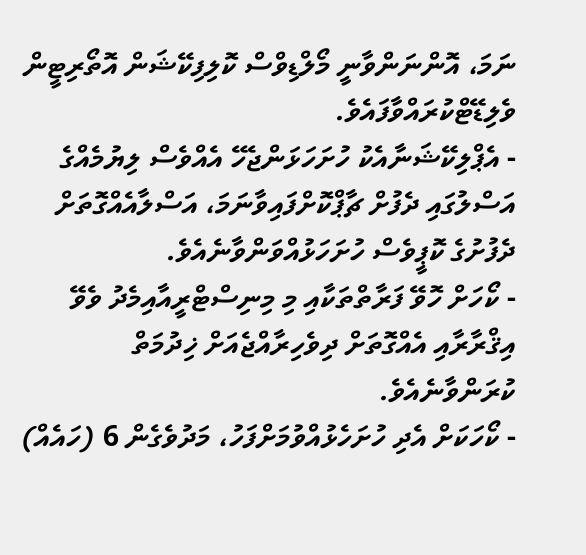ނަމަ، އޮންނަންވާނީ މޯލްޑިވްސް ކޮލިފިކޭޝަން އޮތޯރިޓީން ވެލިޑޭޓްކުރައްވާފައެވެ.
- އެޕްލިކޭޝަނާއެކު ހުށަހަޅަންޖެހޭ އެއްވެސް ލިޔުމެއްގެ އަސްލުގައި ދެފުށް ޗާޕްކޮށްފައިވާނަމަ، އަސްލާއެއްގޮތަށް ދެފުށުގެ ކޮޕީވެސް ހުށަހަޅުއްވަންވާނެއެވެ.
- ކޯހަށް ހޮވޭ ފަރާތްތަކާއި މި މިނިސްޓްރީއާއިމެދު ވެވޭ އިޤްރާރާއި އެއްގޮތަށް ދިވެހިރާއްޖެއަށް ޚިދުމަތް ކުރަންވާނެއެވެ.
- ކޯހަކަށް އެދި ހުށަހެޅުއްވުމަށްފަހު، މަދުވެގެން 6 (ހައެއް)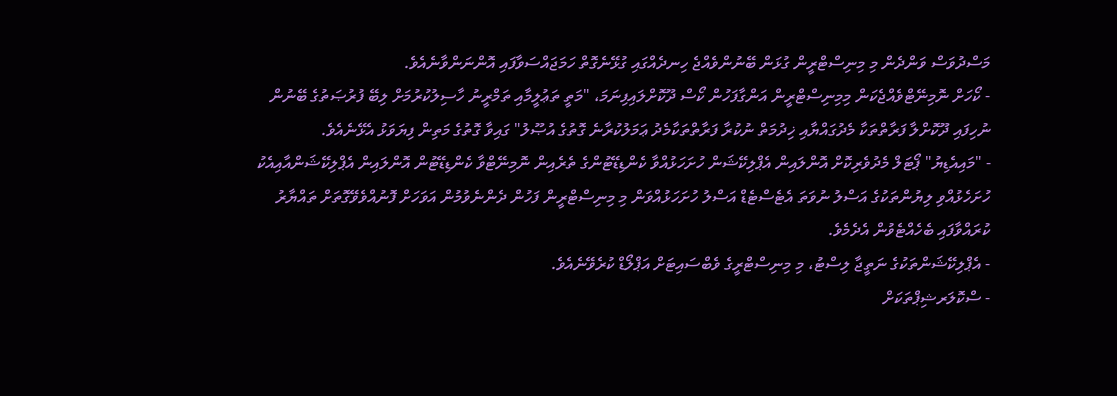މަސްދުވަސް ވަންދެން މި މިނިސްޓްރީން ގުޅަން ބޭނުންވެއްޖެ ހިނދެއްގައި ގުޅޭނެގޮތް ހަމަޖައްސަވާފައި އޮންނަންވާނެއެވެ.
- ކޯހަށް ނޮމިނޭޓްވެއްޖެކަން މިމިނިސްޓްރީން އަންގާފަހުން ކޯސް ދޫކޮށްލައިފިނަމަ، "މަތީ ތަޢުލީމާއި ތަމްރީނު ހާސިލުކުރުމަށް ލިބޭ ފުރުޞަތުގެ ބޭނުން ނުހިފައި ދޫކޮށްލާ ފަރާތްތަކާ މެދުގައްޔާއި ޚިދުމަތް ނުކުރާ ފަރާތްތަކާމެދު ޢަމަލުކުރާނެ ގޮތުގެ އުޞޫލު" ގައިވާ ގޮތުގެ މަތިން ފިޔަވަޅު އެޅޭނެއެވެ.
- "މައިއެޑިޔު" ޕޯޓަލް މެދުވެރިކޮށް އޮންލައިން އެޕްލިކޭޝަން ހުށަހަޅުއްވާ ކެންޑިޑޭޓުންގެ ތެރެއިން ނޮމިނޭޓްވާ ކެންޑިޑޭޓުން އޮންލައިން އެޕްލިކޭޝަންއާއިއެކު ހުށަހެޅުއްވި ލިޔުންތަކުގެ އަސްލު ނުވަތަ އެޓެސްޓެޑް އަސްލު ހުށަހަޅުއްވަން މި މިނިސްޓްރީން ފަހުން ދެންނެވުމުން އަވަހަށް ފޮނުއްވެވޭގޮތަށް ތައްޔާރު ކުރައްވާފައި ބެހެއްޓެވުން އެދެމެވެ.
- އެޕްލިކޭޝަންތަކުގެ ނަތީޖާ ލިސްޓު، މި މިނިސްޓްރީގެ ވެބްސައިޓަށް އަޕްލޯޑް ކުރެވޭނެއެވެ.
- ސްކޮލަރޝިޕްތަކަށް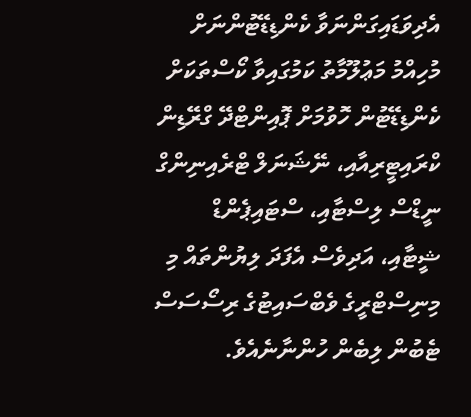އެދިވަޑައިގަންނަވާ ކެންޑިޑޭޓުންނަށް މުހިއްމު މަޢުލޫމާތު ކަމުގައިވާ ކޯސްތަކަށް ކެންޑިޑޭޓުން ހޮވުމަށް ޕޮއިންޓްދޭ ގްރޭޑިން ކްރައިޓީރިއާއި، ނޭޝަނަލް ޓްރެއިނިންގް ނީޑްސް ލިސްޓާއި، ސްޓައިޕެންޑް ޝީޓާއި، އަދިވެސް އެފަދަ ލިޔުންތައް މި މިނިސްޓްރީގެ ވެބްސައިޓުގެ ރިސޯސަސް ޓެބުން ލިބެން ހުންނާނެއެވެ.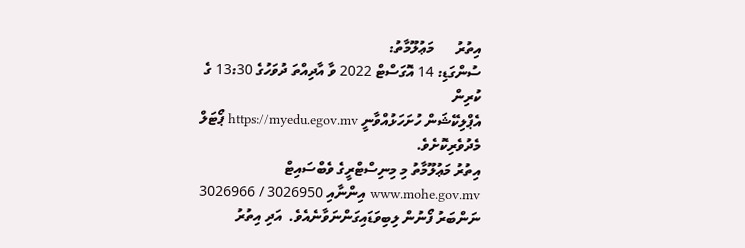އިތުރު      މަޢުލޫމާތު:
ސުންގަޑި: 14 އޮގަސްޓް 2022 ވާ އާދިއްތަ ދުވަހުގެ 13:30 ގެ ކުރިން
އެޕްލިކޭޝަން ހުށަހަޅުއްވާނީ https://myedu.egov.mv ޕޯޓަލް މެދުވެރިކޮށެވެ.
އިތުރު މަޢުލޫމާތު މި މިނިސްޓްރީގެ ވެބްސައިޓް www.mohe.gov.mv އިންނާއި 3026950 / 3026966 ނަންބަރު ފޯނުން ލިބިވަޑައިގަންނަވާނެއެވެ.  އަދި އިތުރު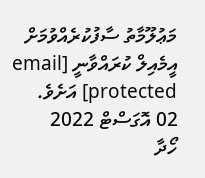މަޢުލޫމާތު ސާފުކުރެއްވުމަށް އީމެއިލް ކުރައްވާނީ [email protected] އަށެވެ.
02 އޮގަސްޓް 2022
ހޯދާ